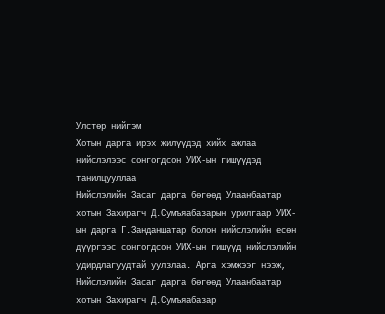Улстөр нийгэм
Хотын дарга ирэх жилүүдэд хийх ажлаа нийслэлээс сонгогдсон УИХ-ын гишүүдэд танилцууллаа
Нийслэлийн Засаг дарга бөгөөд Улаанбаатар хотын Захирагч Д.Сумъяабазарын урилгаар УИХ-ын дарга Г.Занданшатар болон нийслэлийн есөн дүүргээс сонгогдсон УИХ-ын гишүүд нийслэлийн удирдлагуудтай уулзлаа. Арга хэмжээг нээж, Нийслэлийн Засаг дарга бөгөөд Улаанбаатар хотын Захирагч Д.Сумъяабазар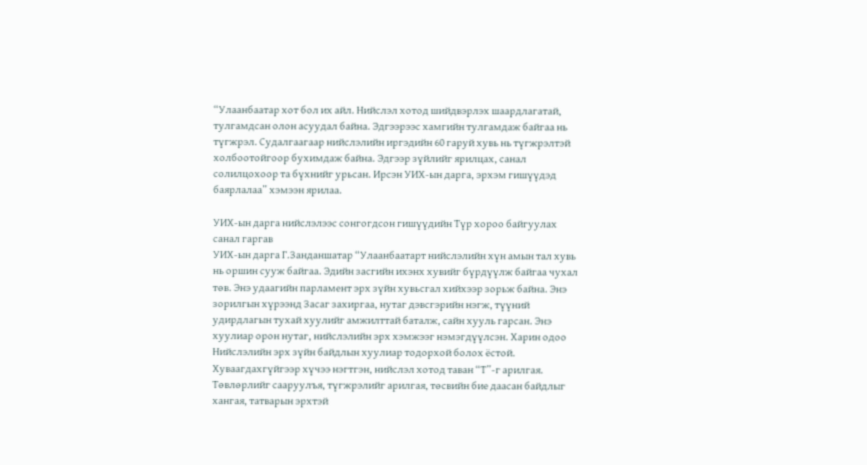“Улаанбаатар хот бол их айл. Нийслэл хотод шийдвэрлэх шаардлагатай, тулгамдсан олон асуудал байна. Эдгээрээс хамгийн тулгамдаж байгаа нь түгжрэл. Судалгаагаар нийслэлийн иргэдийн 60 гаруй хувь нь түгжрэлтэй холбоотойгоор бухимдаж байна. Эдгээр зүйлийг ярилцах, санал солилцохоор та бүхнийг урьсан. Ирсэн УИХ-ын дарга, эрхэм гишүүдэд баярлалаа” хэмээн ярилаа.

УИХ-ын дарга нийслэлээс сонгогдсон гишүүдийн Түр хороо байгуулах санал гаргав
УИХ-ын дарга Г.Занданшатар “Улаанбаатарт нийслэлийн хүн амын тал хувь нь оршин сууж байгаа. Эдийн засгийн ихэнх хувийг бүрдүүлж байгаа чухал төв. Энэ удаагийн парламент эрх зүйн хувьсгал хийхээр зорьж байна. Энэ зорилгын хүрээнд Засаг захиргаа, нутаг дэвсгэрийн нэгж, түүний удирдлагын тухай хуулийг амжилттай баталж, сайн хууль гарсан. Энэ хуулиар орон нутаг, нийслэлийн эрх хэмжээг нэмэгдүүлсэн. Харин одоо Нийслэлийн эрх зүйн байдлын хуулиар тодорхой болох ёстой. Хуваагдахгүйгээр хүчээ нэгтгэн, нийслэл хотод таван “Т”-г арилгая. Төвлөрлийг сааруулъя, түгжрэлийг арилгая, төсвийн бие даасан байдлыг хангая, татварын эрхтэй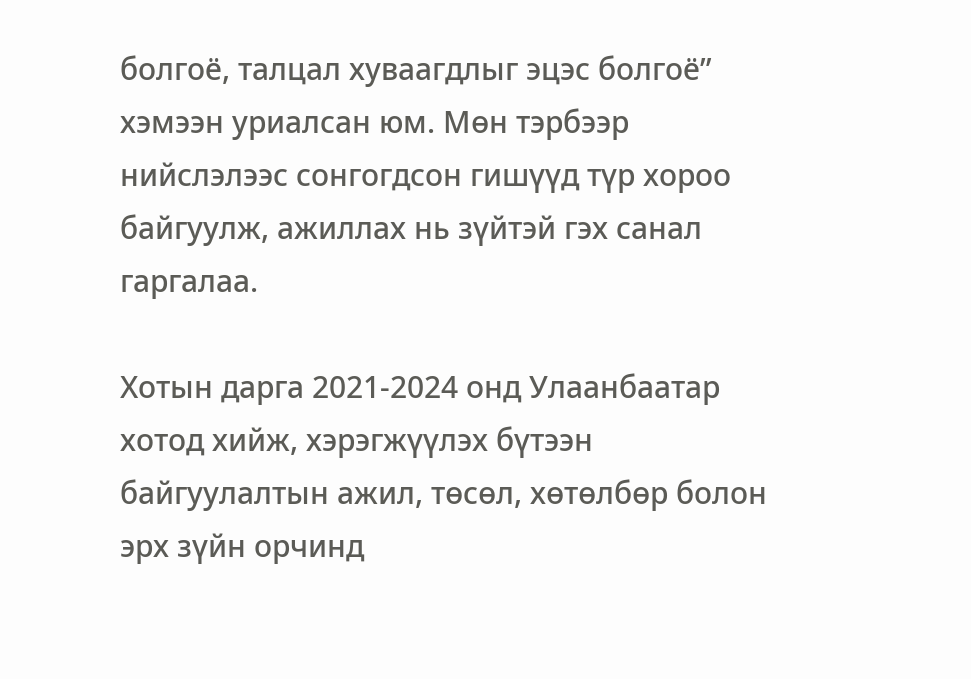болгоё, талцал хуваагдлыг эцэс болгоё” хэмээн уриалсан юм. Мөн тэрбээр нийслэлээс сонгогдсон гишүүд түр хороо байгуулж, ажиллах нь зүйтэй гэх санал гаргалаа.

Хотын дарга 2021-2024 онд Улаанбаатар хотод хийж, хэрэгжүүлэх бүтээн байгуулалтын ажил, төсөл, хөтөлбөр болон эрх зүйн орчинд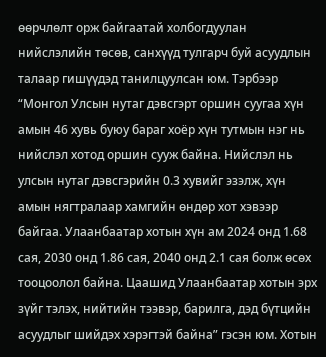өөрчлөлт орж байгаатай холбогдуулан нийслэлийн төсөв, санхүүд тулгарч буй асуудлын талаар гишүүдэд танилцуулсан юм. Тэрбээр “Монгол Улсын нутаг дэвсгэрт оршин суугаа хүн амын 46 хувь буюу бараг хоёр хүн тутмын нэг нь нийслэл хотод оршин сууж байна. Нийслэл нь улсын нутаг дэвсгэрийн 0.3 хувийг эзэлж, хүн амын нягтралаар хамгийн өндөр хот хэвээр байгаа. Улаанбаатар хотын хүн ам 2024 онд 1.68 сая, 2030 онд 1.86 сая, 2040 онд 2.1 сая болж өсөх тооцоолол байна. Цаашид Улаанбаатар хотын эрх зүйг тэлэх, нийтийн тээвэр, барилга, дэд бүтцийн асуудлыг шийдэх хэрэгтэй байна” гэсэн юм. Хотын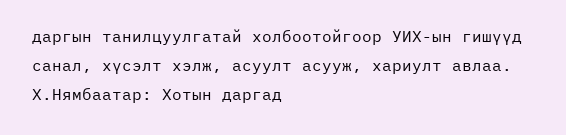даргын танилцуулгатай холбоотойгоор УИХ-ын гишүүд санал, хүсэлт хэлж, асуулт асууж, хариулт авлаа.
Х.Нямбаатар: Хотын даргад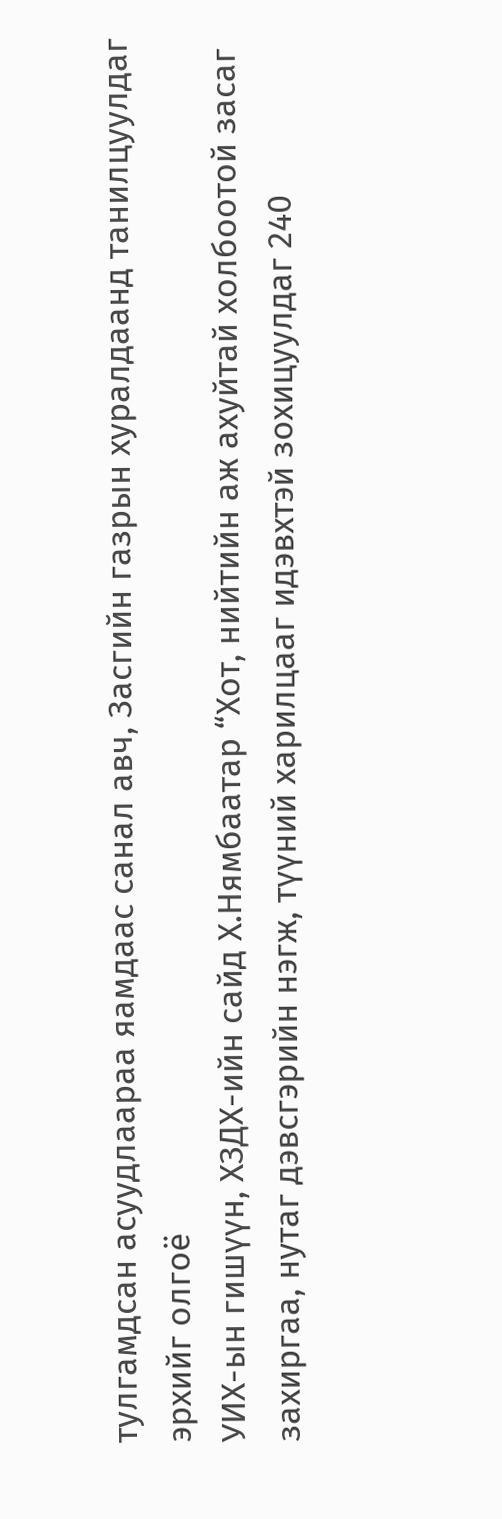тулгамдсан асуудлаараа яамдаас санал авч, Засгийн газрын хуралдаанд танилцуулдаг эрхийг олгоё
УИХ-ын гишүүн, ХЗДХ-ийн сайд Х.Нямбаатар “Хот, нийтийн аж ахуйтай холбоотой засаг захиргаа, нутаг дэвсгэрийн нэгж, түүний харилцааг идэвхтэй зохицуулдаг 240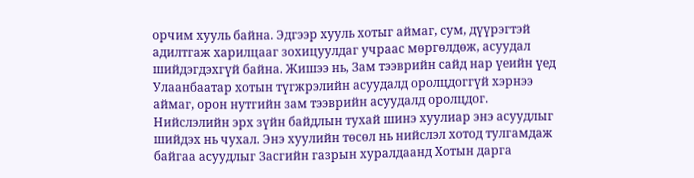орчим хууль байна. Эдгээр хууль хотыг аймаг, сум, дүүрэгтэй адилтгаж харилцааг зохицуулдаг учраас мөргөлдөж, асуудал шийдэгдэхгүй байна. Жишээ нь, Зам тээврийн сайд нар үеийн үед Улаанбаатар хотын түгжрэлийн асуудалд оролцдоггүй хэрнээ аймаг, орон нутгийн зам тээврийн асуудалд оролцдог. Нийслэлийн эрх зүйн байдлын тухай шинэ хуулиар энэ асуудлыг шийдэх нь чухал. Энэ хуулийн төсөл нь нийслэл хотод тулгамдаж байгаа асуудлыг Засгийн газрын хуралдаанд Хотын дарга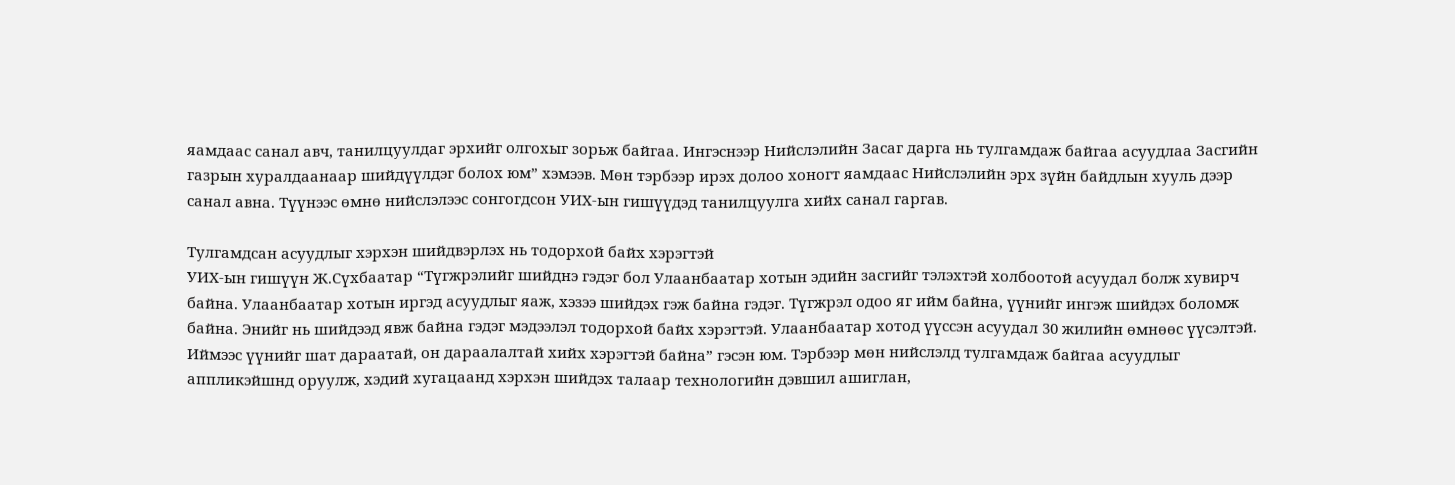яамдаас санал авч, танилцуулдаг эрхийг олгохыг зорьж байгаа. Ингэснээр Нийслэлийн Засаг дарга нь тулгамдаж байгаа асуудлаа Засгийн газрын хуралдаанаар шийдүүлдэг болох юм” хэмээв. Мөн тэрбээр ирэх долоо хоногт яамдаас Нийслэлийн эрх зүйн байдлын хууль дээр санал авна. Түүнээс өмнө нийслэлээс сонгогдсон УИХ-ын гишүүдэд танилцуулга хийх санал гаргав.

Тулгамдсан асуудлыг хэрхэн шийдвэрлэх нь тодорхой байх хэрэгтэй
УИХ-ын гишүүн Ж.Сүхбаатар “Түгжрэлийг шийднэ гэдэг бол Улаанбаатар хотын эдийн засгийг тэлэхтэй холбоотой асуудал болж хувирч байна. Улаанбаатар хотын иргэд асуудлыг яаж, хэзээ шийдэх гэж байна гэдэг. Түгжрэл одоо яг ийм байна, үүнийг ингэж шийдэх боломж байна. Энийг нь шийдээд явж байна гэдэг мэдээлэл тодорхой байх хэрэгтэй. Улаанбаатар хотод үүссэн асуудал 30 жилийн өмнөөс үүсэлтэй. Иймээс үүнийг шат дараатай, он дараалалтай хийх хэрэгтэй байна” гэсэн юм. Тэрбээр мөн нийслэлд тулгамдаж байгаа асуудлыг аппликэйшнд оруулж, хэдий хугацаанд хэрхэн шийдэх талаар технологийн дэвшил ашиглан,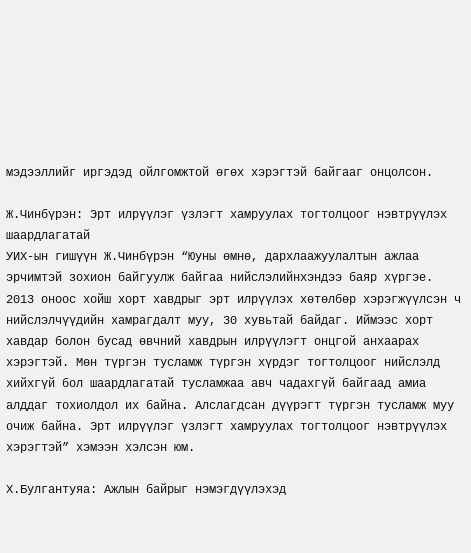мэдээллийг иргэдэд ойлгомжтой өгөх хэрэгтэй байгааг онцолсон.

Ж.Чинбүрэн: Эрт илрүүлэг үзлэгт хамруулах тогтолцоог нэвтрүүлэх шаардлагатай
УИХ-ын гишүүн Ж.Чинбүрэн “Юуны өмнө, дархлаажуулалтын ажлаа эрчимтэй зохион байгуулж байгаа нийслэлийнхэндээ баяр хүргэе. 2013 оноос хойш хорт хавдрыг эрт илрүүлэх хөтөлбөр хэрэгжүүлсэн ч нийслэлчүүдийн хамрагдалт муу, 30 хувьтай байдаг. Иймээс хорт хавдар болон бусад өвчний хавдрын илрүүлэгт онцгой анхаарах хэрэгтэй. Мөн түргэн тусламж түргэн хүрдэг тогтолцоог нийслэлд хийхгүй бол шаардлагатай тусламжаа авч чадахгүй байгаад амиа алддаг тохиолдол их байна. Алслагдсан дүүрэгт түргэн тусламж муу очиж байна. Эрт илрүүлэг үзлэгт хамруулах тогтолцоог нэвтрүүлэх хэрэгтэй” хэмээн хэлсэн юм.

Х.Булгантуяа: Ажлын байрыг нэмэгдүүлэхэд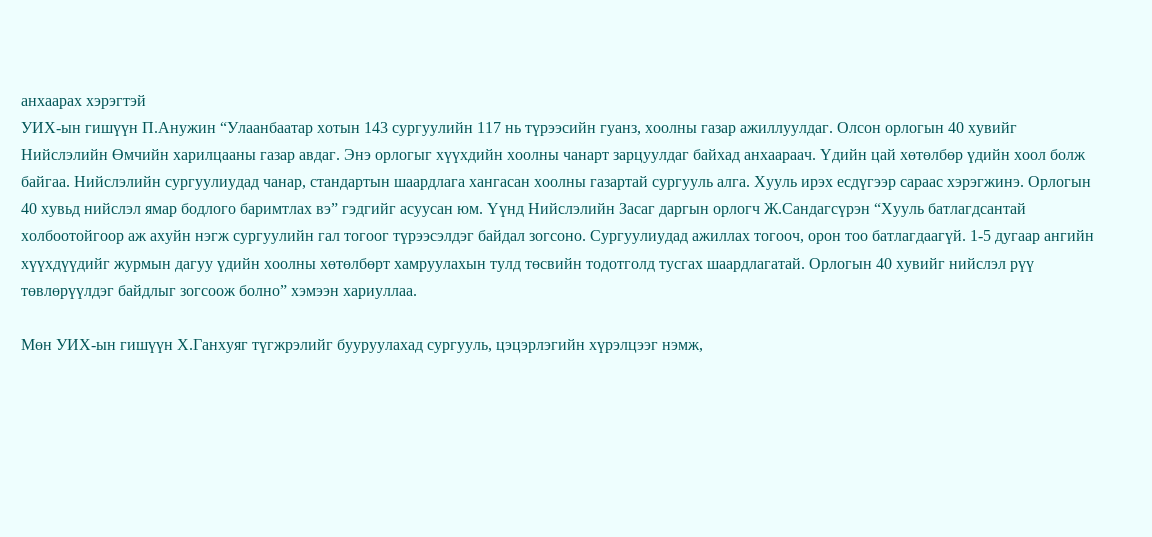анхаарах хэрэгтэй
УИХ-ын гишүүн П.Анужин “Улаанбаатар хотын 143 сургуулийн 117 нь түрээсийн гуанз, хоолны газар ажиллуулдаг. Олсон орлогын 40 хувийг Нийслэлийн Өмчийн харилцааны газар авдаг. Энэ орлогыг хүүхдийн хоолны чанарт зарцуулдаг байхад анхаараач. Үдийн цай хөтөлбөр үдийн хоол болж байгаа. Нийслэлийн сургуулиудад чанар, стандартын шаардлага хангасан хоолны газартай сургууль алга. Хууль ирэх есдүгээр сараас хэрэгжинэ. Орлогын 40 хувьд нийслэл ямар бодлого баримтлах вэ” гэдгийг асуусан юм. Үүнд Нийслэлийн Засаг даргын орлогч Ж.Сандагсүрэн “Хууль батлагдсантай холбоотойгоор аж ахуйн нэгж сургуулийн гал тогоог түрээсэлдэг байдал зогсоно. Сургуулиудад ажиллах тогооч, орон тоо батлагдаагүй. 1-5 дугаар ангийн хүүхдүүдийг журмын дагуу үдийн хоолны хөтөлбөрт хамруулахын тулд төсвийн тодотголд тусгах шаардлагатай. Орлогын 40 хувийг нийслэл рүү төвлөрүүлдэг байдлыг зогсоож болно” хэмээн хариуллаа.

Мөн УИХ-ын гишүүн Х.Ганхуяг түгжрэлийг бууруулахад сургууль, цэцэрлэгийн хүрэлцээг нэмж,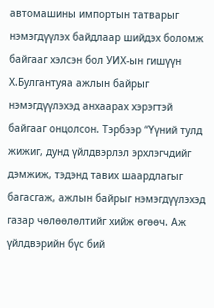автомашины импортын татварыг нэмэгдүүлэх байдлаар шийдэх боломж байгааг хэлсэн бол УИХ-ын гишүүн Х.Булгантуяа ажлын байрыг нэмэгдүүлэхэд анхаарах хэрэгтэй байгааг онцолсон. Тэрбээр “Үүний тулд жижиг, дунд үйлдвэрлэл эрхлэгчдийг дэмжиж, тэдэнд тавих шаардлагыг багасгаж, ажлын байрыг нэмэгдүүлэхэд газар чөлөөлөлтийг хийж өгөөч. Аж үйлдвэрийн бүс бий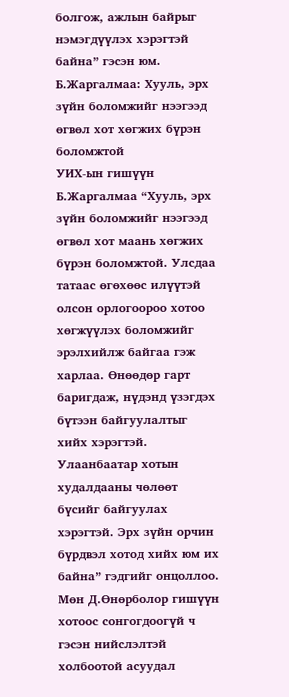болгож, ажлын байрыг нэмэгдүүлэх хэрэгтэй байна” гэсэн юм.
Б.Жаргалмаа: Хууль, эрх зүйн боломжийг нээгээд өгвөл хот хөгжих бүрэн боломжтой
УИХ-ын гишүүн Б.Жаргалмаа “Хууль, эрх зүйн боломжийг нээгээд өгвөл хот маань хөгжих бүрэн боломжтой. Улсдаа татаас өгөхөөс илүүтэй олсон орлогоороо хотоо хөгжүүлэх боломжийг эрэлхийлж байгаа гэж харлаа. Өнөөдөр гарт баригдаж, нүдэнд үзэгдэх бүтээн байгуулалтыг хийх хэрэгтэй. Улаанбаатар хотын худалдааны чөлөөт бүсийг байгуулах хэрэгтэй. Эрх зүйн орчин бүрдвэл хотод хийх юм их байна” гэдгийг онцоллоо. Мөн Д.Өнөрболор гишүүн хотоос сонгогдоогүй ч гэсэн нийслэлтэй холбоотой асуудал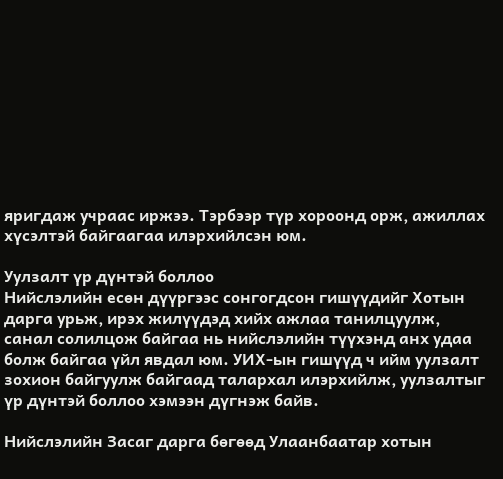яригдаж учраас иржээ. Тэрбээр түр хороонд орж, ажиллах хүсэлтэй байгаагаа илэрхийлсэн юм.

Уулзалт үр дүнтэй боллоо
Нийслэлийн есөн дүүргээс сонгогдсон гишүүдийг Хотын дарга урьж, ирэх жилүүдэд хийх ажлаа танилцуулж, санал солилцож байгаа нь нийслэлийн түүхэнд анх удаа болж байгаа үйл явдал юм. УИХ-ын гишүүд ч ийм уулзалт зохион байгуулж байгаад талархал илэрхийлж, уулзалтыг үр дүнтэй боллоо хэмээн дүгнэж байв.

Нийслэлийн Засаг дарга бөгөөд Улаанбаатар хотын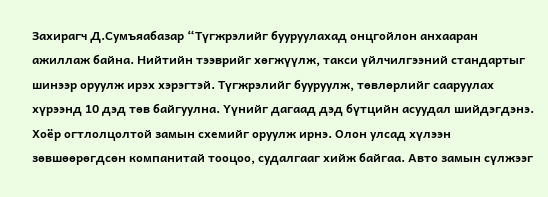Захирагч Д.Сумъяабазар “Түгжрэлийг бууруулахад онцгойлон анхааран ажиллаж байна. Нийтийн тээврийг хөгжүүлж, такси үйлчилгээний стандартыг шинээр оруулж ирэх хэрэгтэй. Түгжрэлийг бууруулж, төвлөрлийг сааруулах хүрээнд 10 дэд төв байгуулна. Үүнийг дагаад дэд бүтцийн асуудал шийдэгдэнэ. Хоёр огтлолцолтой замын схемийг оруулж ирнэ. Олон улсад хүлээн зөвшөөрөгдсөн компанитай тооцоо, судалгааг хийж байгаа. Авто замын сүлжээг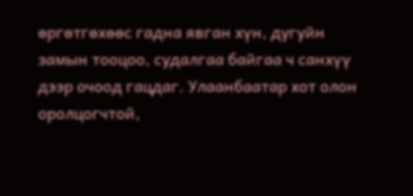өргөтгөхөөс гадна явган хүн, дугуйн замын тооцоо, судалгаа байгаа ч санхүү дээр очоод гацдаг. Улаанбаатар хот олон оролцогчтой,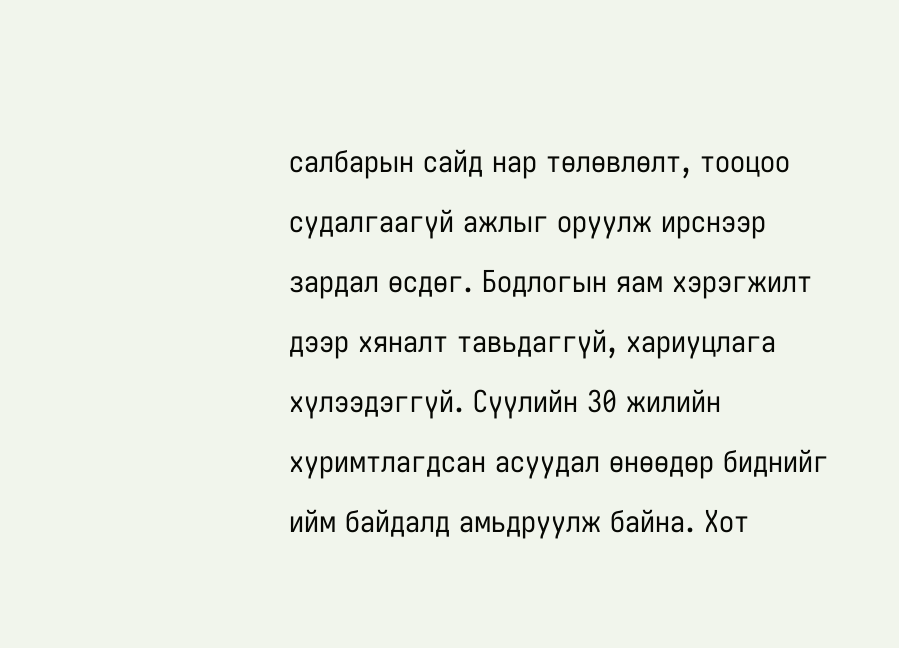салбарын сайд нар төлөвлөлт, тооцоо судалгаагүй ажлыг оруулж ирснээр зардал өсдөг. Бодлогын яам хэрэгжилт дээр хяналт тавьдаггүй, хариуцлага хүлээдэггүй. Сүүлийн 30 жилийн хуримтлагдсан асуудал өнөөдөр биднийг ийм байдалд амьдруулж байна. Хот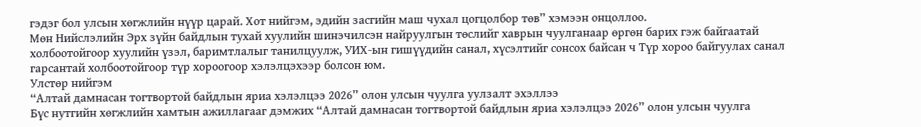гэдэг бол улсын хөгжлийн нүүр царай. Хот нийгэм, эдийн засгийн маш чухал цогцолбор төв” хэмээн онцоллоо.
Мөн Нийслэлийн Эрх зүйн байдлын тухай хуулийн шинэчилсэн найруулгын төслийг хаврын чуулганаар өргөн барих гэж байгаатай холбоотойгоор хуулийн үзэл, баримтлалыг танилцуулж, УИХ-ын гишүүдийн санал, хүсэлтийг сонсох байсан ч Түр хороо байгуулах санал гарсантай холбоотойгоор түр хороогоор хэлэлцэхээр болсон юм.
Улстөр нийгэм
“Алтай дамнасан тогтвортой байдлын яриа хэлэлцээ 2026” олон улсын чуулга уулзалт эхэллээ
Бүс нутгийн хөгжлийн хамтын ажиллагааг дэмжих “Алтай дамнасан тогтвортой байдлын яриа хэлэлцээ 2026” олон улсын чуулга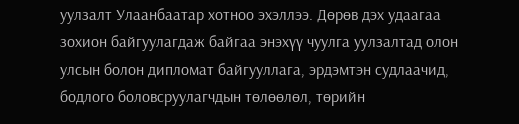уулзалт Улаанбаатар хотноо эхэллээ. Дөрөв дэх удаагаа зохион байгуулагдаж байгаа энэхүү чуулга уулзалтад олон улсын болон дипломат байгууллага, эрдэмтэн судлаачид, бодлого боловсруулагчдын төлөөлөл, төрийн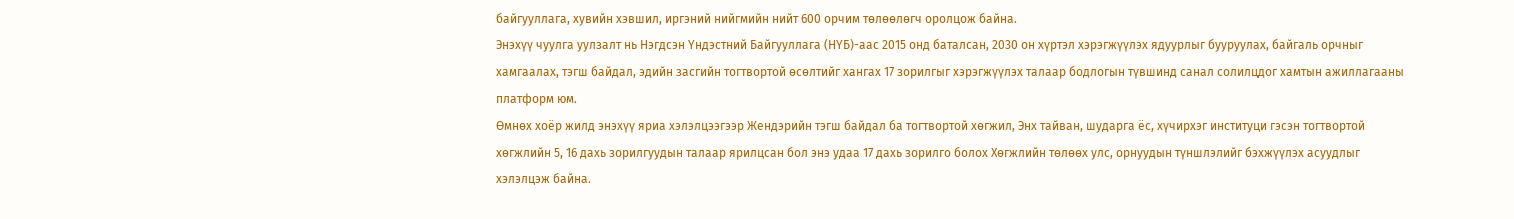байгууллага, хувийн хэвшил, иргэний нийгмийн нийт 600 орчим төлөөлөгч оролцож байна.
Энэхүү чуулга уулзалт нь Нэгдсэн Үндэстний Байгууллага (НҮБ)-аас 2015 онд баталсан, 2030 он хүртэл хэрэгжүүлэх ядуурлыг бууруулах, байгаль орчныг хамгаалах, тэгш байдал, эдийн засгийн тогтвортой өсөлтийг хангах 17 зорилгыг хэрэгжүүлэх талаар бодлогын түвшинд санал солилцдог хамтын ажиллагааны платформ юм.
Өмнөх хоёр жилд энэхүү яриа хэлэлцээгээр Жендэрийн тэгш байдал ба тогтвортой хөгжил, Энх тайван, шударга ёс, хүчирхэг институци гэсэн тогтвортой хөгжлийн 5, 16 дахь зорилгуудын талаар ярилцсан бол энэ удаа 17 дахь зорилго болох Хөгжлийн төлөөх улс, орнуудын түншлэлийг бэхжүүлэх асуудлыг хэлэлцэж байна.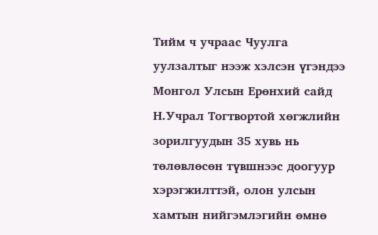Тийм ч учраас Чуулга уулзалтыг нээж хэлсэн үгэндээ Монгол Улсын Ерөнхий сайд Н.Учрал Тогтвортой хөгжлийн зорилгуудын 35 хувь нь төлөвлөсөн түвшнээс доогуур хэрэгжилттэй, олон улсын хамтын нийгэмлэгийн өмнө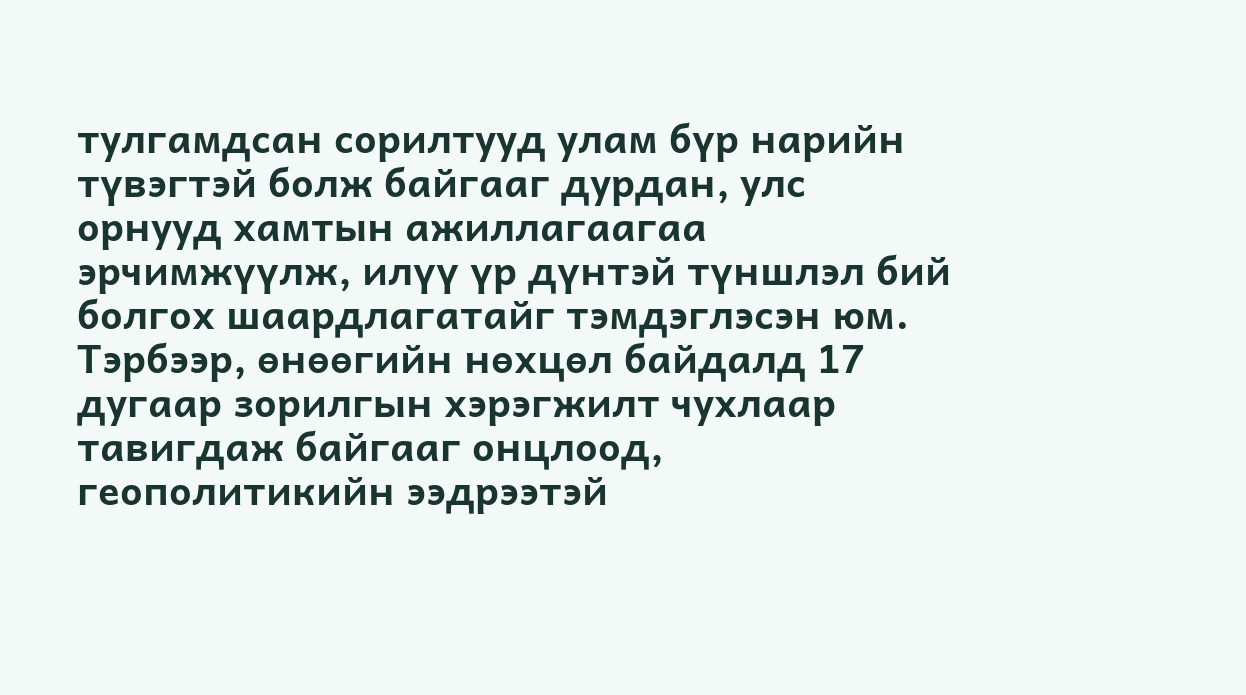тулгамдсан сорилтууд улам бүр нарийн түвэгтэй болж байгааг дурдан, улс орнууд хамтын ажиллагаагаа эрчимжүүлж, илүү үр дүнтэй түншлэл бий болгох шаардлагатайг тэмдэглэсэн юм.
Тэрбээр, өнөөгийн нөхцөл байдалд 17 дугаар зорилгын хэрэгжилт чухлаар тавигдаж байгааг онцлоод, геополитикийн ээдрээтэй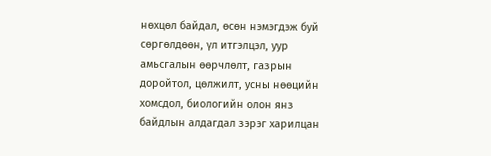нөхцөл байдал, өсөн нэмэгдэж буй сөргөлдөөн, үл итгэлцэл, уур амьсгалын өөрчлөлт, газрын доройтол, цөлжилт, усны нөөцийн хомсдол, биологийн олон янз байдлын алдагдал зэрэг харилцан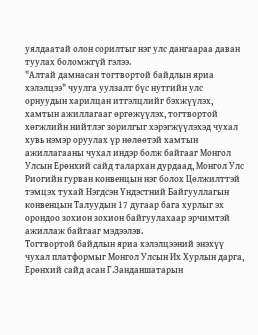уялдаатай олон сорилтыг нэг улс дангаараа даван туулах боломжгүй гэлээ.
"Алтай дамнасан тогтвортой байдлын яриа хэлэлцээ" чуулга уулзалт бүс нутгийн улс орнуудын харилцан итгэлцлийг бэхжүүлэх, хамтын ажиллагааг өргөжүүлэх, тогтвортой хөгжлийн нийтлэг зорилгыг хэрэгжүүлэхэд чухал хувь нэмэр оруулах үр нөлөөтэй хамтын ажиллагааны чухал индэр болж байгааг Монгол Улсын Ерөнхий сайд талархан дурдаад, Монгол Улс Риогийн гурван конвенцын нэг болох Цөлжилттэй тэмцэх тухай Нэгдсэн Үндэстний Байгууллагын конвенцын Талуудын 17 дугаар бага хурлыг эх орондоо зохион зохион байгуулахаар эрчимтэй ажиллаж байгааг мэдээлэв.
Тогтвортой байдлын яриа хэлэлцээний энэхүү чухал платформыг Монгол Улсын Их Хурлын дарга, Ерөнхий сайд асан Г.Занданшатарын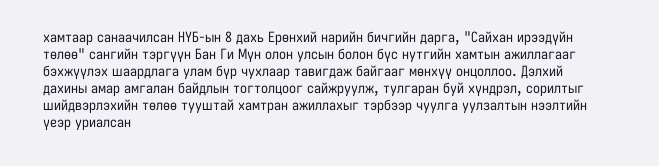хамтаар санаачилсан НҮБ-ын 8 дахь Ерөнхий нарийн бичгийн дарга, "Сайхан ирээдүйн төлөө" сангийн тэргүүн Бан Ги Мүн олон улсын болон бүс нутгийн хамтын ажиллагааг бэхжүүлэх шаардлага улам бүр чухлаар тавигдаж байгааг мөнхүү онцоллоо. Дэлхий дахины амар амгалан байдлын тогтолцоог сайжруулж, тулгаран буй хүндрэл, сорилтыг шийдвэрлэхийн төлөө тууштай хамтран ажиллахыг тэрбээр чуулга уулзалтын нээлтийн үеэр уриалсан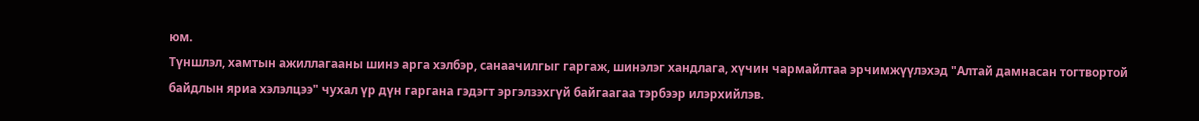юм.
Түншлэл, хамтын ажиллагааны шинэ арга хэлбэр, санаачилгыг гаргаж, шинэлэг хандлага, хүчин чармайлтаа эрчимжүүлэхэд "Алтай дамнасан тогтвортой байдлын яриа хэлэлцээ" чухал үр дүн гаргана гэдэгт эргэлзэхгүй байгаагаа тэрбээр илэрхийлэв.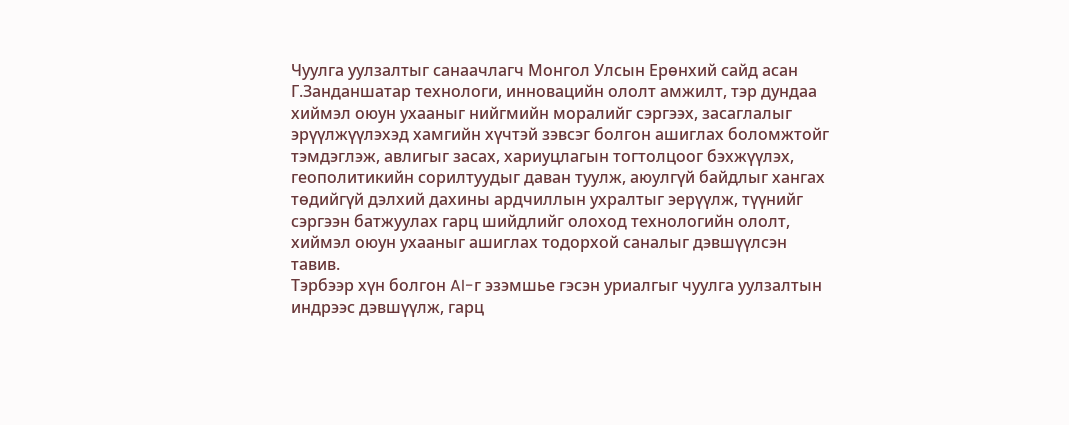Чуулга уулзалтыг санаачлагч Монгол Улсын Ерөнхий сайд асан Г.Занданшатар технологи, инновацийн ололт амжилт, тэр дундаа хиймэл оюун ухааныг нийгмийн моралийг сэргээх, засаглалыг эрүүлжүүлэхэд хамгийн хүчтэй зэвсэг болгон ашиглах боломжтойг тэмдэглэж, авлигыг засах, хариуцлагын тогтолцоог бэхжүүлэх, геополитикийн сорилтуудыг даван туулж, аюулгүй байдлыг хангах төдийгүй дэлхий дахины ардчиллын ухралтыг эерүүлж, түүнийг сэргээн батжуулах гарц шийдлийг олоход технологийн ололт, хиймэл оюун ухааныг ашиглах тодорхой саналыг дэвшүүлсэн тавив.
Тэрбээр хүн болгон AI-г эзэмшье гэсэн уриалгыг чуулга уулзалтын индрээс дэвшүүлж, гарц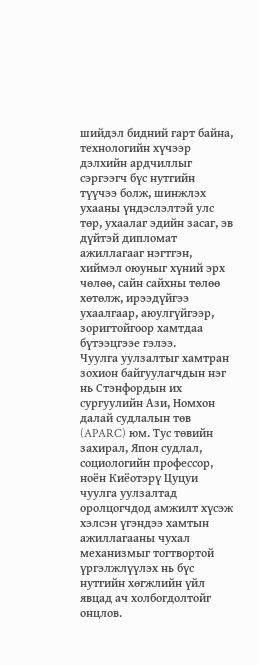шийдэл бидний гарт байна, технологийн хүчээр дэлхийн ардчиллыг сэргээгч бүс нутгийн түүчээ болж, шинжлэх ухааны үндэслэлтэй улс төр, ухаалаг эдийн засаг, эв дүйтэй дипломат ажиллагааг нэгтгэн, хиймэл оюуныг хүний эрх чөлөө, сайн сайхны төлөө хөтөлж, ирээдүйгээ ухаалгаар, аюулгүйгээр, зоригтойгоор хамтдаа бүтээцгээе гэлээ.
Чуулга уулзалтыг хамтран зохион байгуулагчдын нэг нь Стэнфордын их сургуулийн Ази, Номхон далай судлалын төв (APARC) юм. Тус төвийн захирал, Япон судлал, социологийн профессор, ноён Киёотэрү Цуцуи чуулга уулзалтад оролцогчдод амжилт хүсэж хэлсэн үгэндээ хамтын ажиллагааны чухал механизмыг тогтвортой үргэлжлүүлэх нь бүс нутгийн хөгжлийн үйл явцад ач холбогдолтойг онцлов.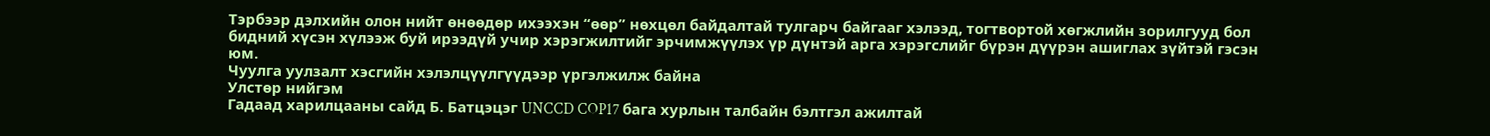Тэрбээр дэлхийн олон нийт өнөөдөр ихээхэн “өөр” нөхцөл байдалтай тулгарч байгааг хэлээд, тогтвортой хөгжлийн зорилгууд бол бидний хүсэн хүлээж буй ирээдүй учир хэрэгжилтийг эрчимжүүлэх үр дүнтэй арга хэрэгслийг бүрэн дүүрэн ашиглах зүйтэй гэсэн юм.
Чуулга уулзалт хэсгийн хэлэлцүүлгүүдээр үргэлжилж байна
Улстөр нийгэм
Гадаад харилцааны сайд Б. Батцэцэг UNCCD COP17 бага хурлын талбайн бэлтгэл ажилтай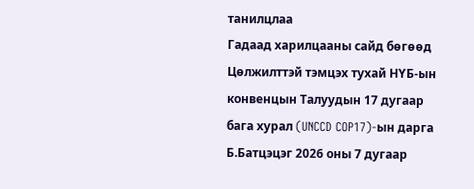танилцлаа
Гадаад харилцааны сайд бөгөөд Цөлжилттэй тэмцэх тухай НҮБ-ын конвенцын Талуудын 17 дугаар бага хурал (UNCCD COP17)-ын дарга Б.Батцэцэг 2026 оны 7 дугаар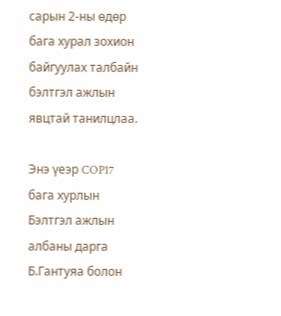сарын 2-ны өдөр бага хурал зохион байгуулах талбайн бэлтгэл ажлын явцтай танилцлаа.

Энэ үеэр COP17 бага хурлын Бэлтгэл ажлын албаны дарга Б.Гантуяа болон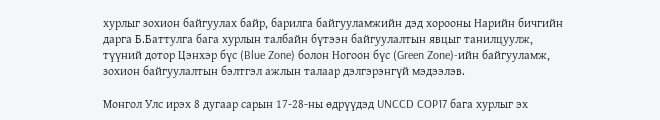хурлыг зохион байгуулах байр, барилга байгууламжийн дэд хорооны Нарийн бичгийн дарга Б.Баттулга бага хурлын талбайн бүтээн байгуулалтын явцыг танилцуулж, түүний дотор Цэнхэр бүс (Blue Zone) болон Ногоон бүс (Green Zone)-ийн байгууламж, зохион байгуулалтын бэлтгэл ажлын талаар дэлгэрэнгүй мэдээлэв.

Монгол Улс ирэх 8 дугаар сарын 17-28-ны өдрүүдэд UNCCD COP17 бага хурлыг эх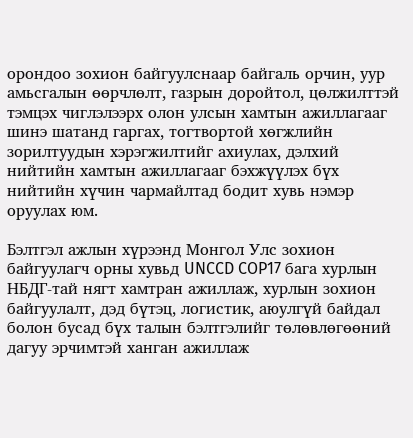орондоо зохион байгуулснаар байгаль орчин, уур амьсгалын өөрчлөлт, газрын доройтол, цөлжилттэй тэмцэх чиглэлээрх олон улсын хамтын ажиллагааг шинэ шатанд гаргах, тогтвортой хөгжлийн зорилтуудын хэрэгжилтийг ахиулах, дэлхий нийтийн хамтын ажиллагааг бэхжүүлэх бүх нийтийн хүчин чармайлтад бодит хувь нэмэр оруулах юм.

Бэлтгэл ажлын хүрээнд Монгол Улс зохион байгуулагч орны хувьд UNCCD COP17 бага хурлын НБДГ-тай нягт хамтран ажиллаж, хурлын зохион байгуулалт, дэд бүтэц, логистик, аюулгүй байдал болон бусад бүх талын бэлтгэлийг төлөвлөгөөний дагуу эрчимтэй ханган ажиллаж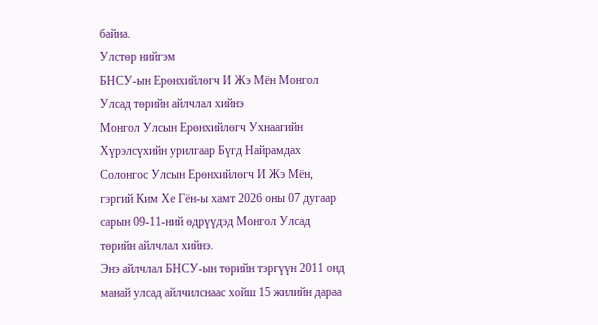байна.
Улстөр нийгэм
БНСУ-ын Ерөнхийлөгч И Жэ Мён Монгол Улсад төрийн айлчлал хийнэ
Монгол Улсын Ерөнхийлөгч Ухнаагийн Хүрэлсүхийн урилгаар Бүгд Найрамдах Солонгос Улсын Ерөнхийлөгч И Жэ Мён, гэргий Ким Хе Гён-ы хамт 2026 оны 07 дугаар сарын 09-11-ний өдрүүдэд Монгол Улсад төрийн айлчлал хийнэ.
Энэ айлчлал БНСУ-ын төрийн тэргүүн 2011 онд манай улсад айлчилснаас хойш 15 жилийн дараа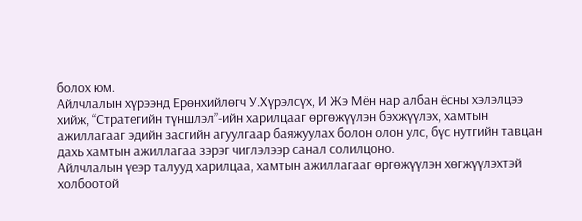болох юм.
Айлчлалын хүрээнд Ерөнхийлөгч У.Хүрэлсүх, И Жэ Мён нар албан ёсны хэлэлцээ хийж, “Стратегийн түншлэл”-ийн харилцааг өргөжүүлэн бэхжүүлэх, хамтын ажиллагааг эдийн засгийн агуулгаар баяжуулах болон олон улс, бүс нутгийн тавцан дахь хамтын ажиллагаа зэрэг чиглэлээр санал солилцоно.
Айлчлалын үеэр талууд харилцаа, хамтын ажиллагааг өргөжүүлэн хөгжүүлэхтэй холбоотой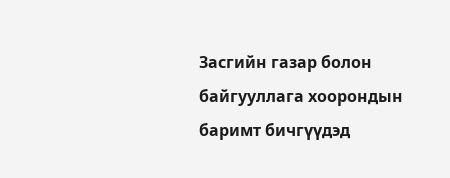Засгийн газар болон байгууллага хоорондын баримт бичгүүдэд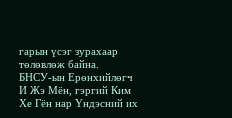гарын үсэг зурахаар төлөвлөж байна.
БНСУ-ын Ерөнхийлөгч И Жэ Мён, гэргий Ким Хе Гён нар Үндэсний их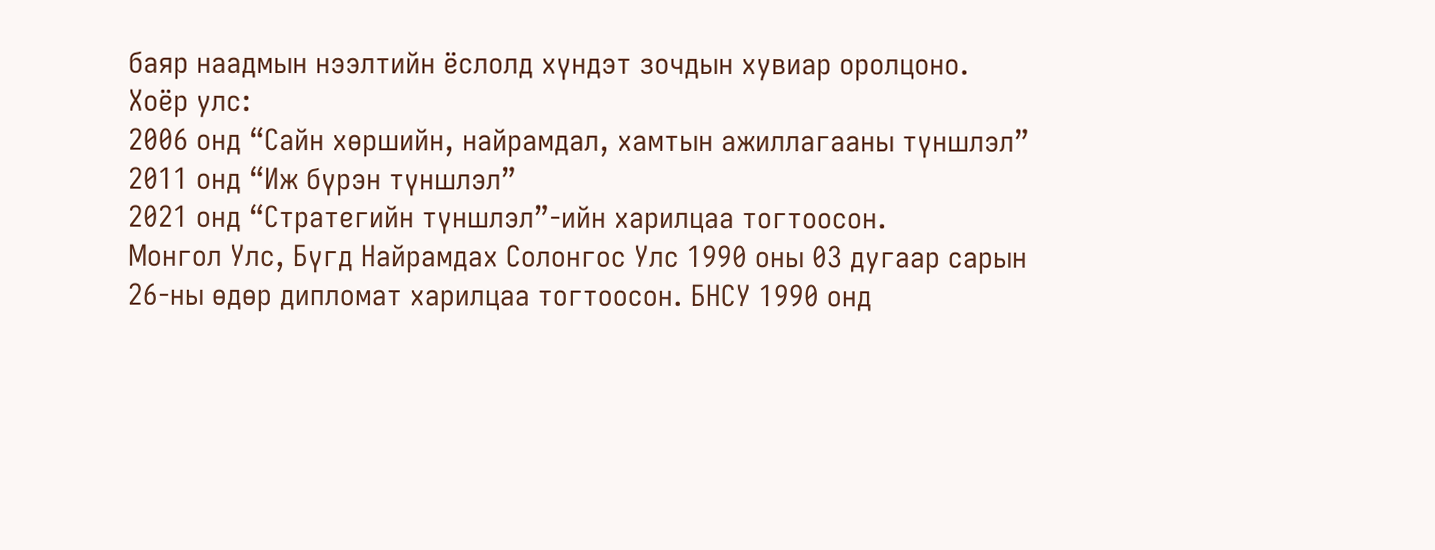баяр наадмын нээлтийн ёслолд хүндэт зочдын хувиар оролцоно.
Хоёр улс:
2006 онд “Сайн хөршийн, найрамдал, хамтын ажиллагааны түншлэл”
2011 онд “Иж бүрэн түншлэл”
2021 онд “Стратегийн түншлэл”-ийн харилцаа тогтоосон.
Монгол Улс, Бүгд Найрамдах Солонгос Улс 1990 оны 03 дугаар сарын 26-ны өдөр дипломат харилцаа тогтоосон. БНСУ 1990 онд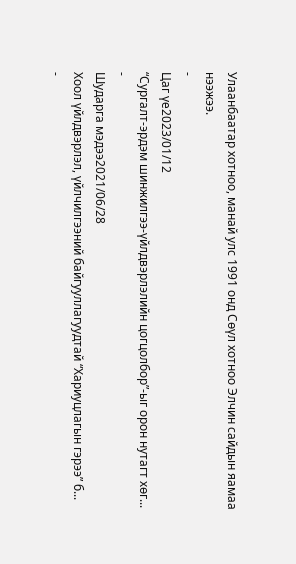Улаанбаатар хотноо, манай улс 1991 онд Сөүл хотноо Элчин сайдын яамаа нээжээ.
-
Цаг үе2023/01/12
“Сургалт-эрдэм шинжилгээ-үйлдвэрлэлийн цогцолбор”-ыг орон нутагт хөг...
-
Шударга мэдээ2021/06/28
Хоол үйлдвэрлэл, үйлчилгээний байгууллагуудтай “Хариуцлагын гэрээ” б...
-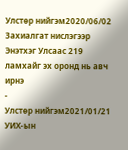Улстөр нийгэм2020/06/02
Захиалгат нислэгээр Энэтхэг Улсаас 219 ламхайг эх оронд нь авч ирнэ
-
Улстөр нийгэм2021/01/21
УИХ-ын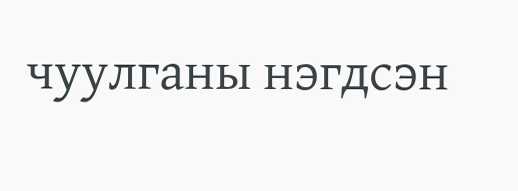чуулганы нэгдсэн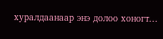хуралдаанаар энэ долоо хоногт...